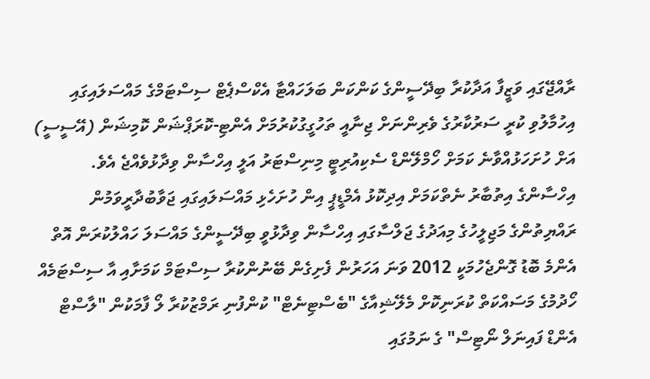ރާއްޖޭގައި ވަޒީފާ އަދާކުރާ ބިދޭސީންގެ ކަންކަން ބަލަހައްޓާ އެކްސްޕެޓް ސިސްޓަމްގެ މައްސަލައިގައި އިހުމާލުވި ކުރީ ސަރުކާރުގެ ވެރިންނަށް ޖިނާއީ ތަހުގީގުކުރުމަށް އެންޓި-ކޮރަޕްޝަން ކޮމިޝަން (އޭސީސީ) އަށް ހުށަހަޅުއްވާނެ ކަމަށް ހޯމްލޭންޑް ސެކިއުރިޓީ މިނިސްޓަރު އަލީ އިހްސާން ވިދާޅުވެއްޖެ އެވެ.
އިހްސާންގެ އިތުބާރު ނެތްކަމަށް އިދިކޮޅު އެމްޑީޕީ އިން ހުށަހެޅި މައްސަލައިގައި ޖަވާބުދާރީވަމުން ރައްޔިތުންގެ މަޖިލީހުގެ މިއަދުގެ ޖަލްސާގައި އިހްސާން ވިދާޅުވީ ބިދޭސީންގެ މައްސަލަ ހައްލުކުރަން އޮތް އެންމެ ބޮޑު ގޮންޖެހުމަކީ 2012 ވަނަ އަހަރުން ފެށިގެން ބޭނުންކުރާ ސިސްޓަމް ކަމަށާއި އާ ސިސްޓަމެއް ހޯދުމުގެ މަސައްކަތް ކުރަނިކޮށް މެލޭޝިއާގެ "ބެސްޓިނެޓް" ކުންފުނި ރަމްޒުކުރާ ލޯ ފާމަކުން "ލާސްޓް އެންޑް ފައިނަލް ނޯޓިސް" ގެ ނަމުގައި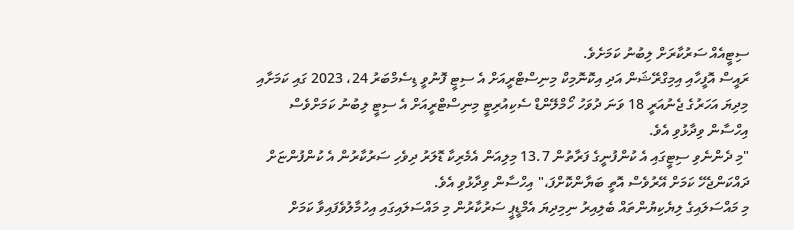ސިޓީއެއް ސަރުކާރަށް ލިބުނު ކަމަށެވެ.
ރައީސް އޮފީހާއި އިމިގްރޭޝަން އަދި އިކޮނޮމިކް މިނިސްޓްރީއަށް އެ ސިޓީ ފޮނުވީ ޑިސެމްބަރު 24، 2023 ގައި ކަމަށާއި މިދިޔަ އަހަރުގެ ޖެނުއަރީ 18 ވަނަ ދުވަހު ހޯމްލޭންޑް ސެކިއުރިޓީ މިނިސްޓްރީއަށް އެ ސިޓީ ލިބުނު ކަމަށްވެސް އިހްސާން ވިދާޅުވި އެވެ.
"މި ދެންނެވި ސިޓީގައި އެ ކުންފުނީގެ ފަރާތުން 13.7 މިލިއަން އެމެރިކާ ޑޮލަރު ދިވެހި ސަރުކާރުން އެ ކުންފުންޏަށް ދައްކަންޖެހޭ ކަމަށް އޭރުވެސް އޮތީ ބަޔާންކޮށްފަ،" އިހްސާން ވިދާޅުވި އެވެ.
މި މައްސަލައިގެ ލިޔެކިޔުންތައް ބެލިއިރު ނިމިދިޔަ އެމްޑީޕީ ސަރުކާރުން މި މައްސަލައިގައި އިހުމާލުވެފައިވާ ކަމަށް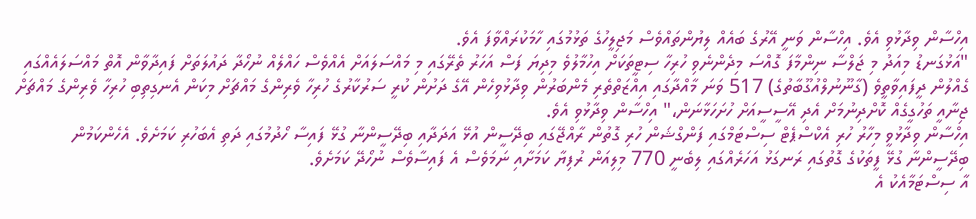އިހްސާން ވިދާޅުވި އެވެ. އިހްސާން ވަނީ އޭރުގެ ބައެއް ލިޔުންތައްވެސް މަޖިލީހުގެ ތަޅުމުގައި ހާމަކުރައްވާފަ އެވެ.
"އަޅުގަނޑު މިއަދު މި ޖަލްސާ ނިންމާފަ ގޮއްސަ މިދެންނެވި ހުރިހާ ސިޓީތަކަށް އިހުމާލުވެ މިދިޔަ ފަސް އަހަރު ތެރޭގައި މި މައްސަލައަށް އެއްވެސް ހައްލެއް ނުހޯދާ ދައުލަތަށް ފައިދާވާން އޮތް މައްސަލައެއްގައި ގެއްލުން ދީފައިވާތީވެ (ގާނޫނުލްއުގޫބާތުގެ) 517 ވަނަ މާއްދާގައި އިއްޒަތްތެރި މެންބަރުން ވިދާޅުވިހެން އޭގެ ދަށުން ކުރީ ސަރުކާރުގެ ހުރިހާ ވެރިންގެ މައްޗަށް މިކަން އެނގިތިބި ހުރިހާ ވެރިންގެ މައްޗަށް ޖިނާއީ ތަހުގީގެއް ކޮށްދިނުމަށް އެދި އޭސީސީއަށް ހުށަހަޅާނަން،" އިހްސާން ވިދާޅުވި އެވެ.
އިހްސާން ވިދާޅުވީ މިހާރު ހުރި އެކްސްޕެޓް ސިސްޓަމްގައި ފަންގްޝަން ހުރި ގޮތުން ރާއްޖޭގައި ބިދޭސީން އުޅޭ އަދަދާއި ބިދޭސީންނާ ގުޅޭ ފައިސާ ހޯދުމުގައި ދަތި އެބަހުރި ކަމަށެވެ. އެހެންކަމުން ބިދޭސީންނާ ގުޅޭ ފީތަކުގެ ގޮތުގައި ރަނގަޅު އަހަރެއްގައި ލިބެނީ 770 މިލިއަން ރުފިޔާ ކަމަށާއި ނަމަވެސް އެ ފައިސާވެސް ނުހޯދޭ ކަމަށެވެ.
އާ ސިސްޓަމާއެކު އެ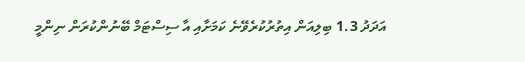އަދަދު 1.3 ބިލިއަން އިތުރުކުރެވޭނެ ކަމަށާއި އާ ސިސްޓަމް ބޭނުންކުރަން ނިންމީ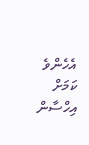އެހެންވެ ކަމަށް އިހްސާން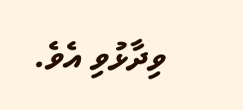ވިދާޅުވި އެވެ.